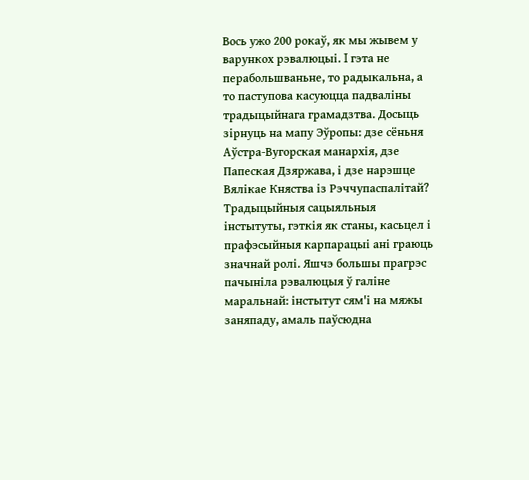Вось ужо 200 рокаў, як мы жывем у варункох рэвалюцыі. I гэта не перабольшваньне, то радыкальна, а то паступова касуюцца падваліны традыцыйнага грамадзтва. Досыць зірнуць на мапу Эўропы: дзе сёньня Аўстра-Вугорская манархія, дзе Папеская Дзяржава, і дзе нарэшце Вялікае Княства із Рэччупаспалітай? Традыцыйныя сацыяльныя інстытуты, гэткія як станы, касьцел і прафэсыйныя карпарацыі ані граюць значнай ролі. Яшчэ большы прагрэс пачыніла рэвалюцыя ў галіне маральнай: інстытут сям'і на мяжы заняпаду, амаль паўсюдна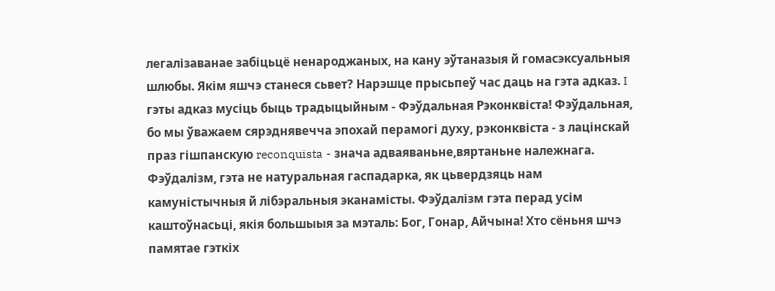легалізаванае забіцьцё ненароджаных, на кану эўтаназыя й гомасэксуальныя шлюбы. Якім яшчэ станеся сьвет? Нарэшце прысьпеў час даць на гэта адказ. I гэты адказ мусіць быць традыцыйным - Фэўдальная Рэконквіста! Фэўдальная, бо мы ўважаем сярэднявечча эпохай перамогі духу, рэконквіста - з лацінскай праз гішпанскую reconquista - знача адваяваньне,вяртаньне належнага.
Фэўдалізм, гэта не натуральная гаспадарка, як цьвердзяць нам камуністычныя й лібэральныя эканамісты. Фэўдалізм гэта перад усім каштоўнасьці, якія большыыя за мэталь: Бог, Гонар, Айчына! Хто сёньня шчэ памятае гэткіх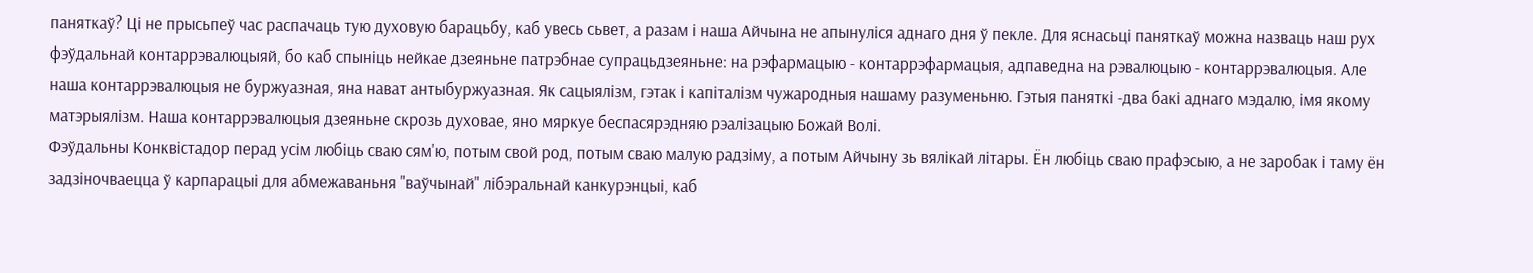паняткаў? Ці не прысьпеў час распачаць тую духовую барацьбу, каб увесь сьвет, а разам і наша Айчына не апынуліся аднаго дня ў пекле. Для яснасьці паняткаў можна назваць наш рух фэўдальнай контаррэвалюцыяй, бо каб спыніць нейкае дзеяньне патрэбнае супрацьдзеяньне: на рэфармацыю - контаррэфармацыя, адпаведна на рэвалюцыю - контаррэвалюцыя. Але наша контаррэвалюцыя не буржуазная, яна нават антыбуржуазная. Як сацыялізм, гэтак і капіталізм чужародныя нашаму разуменьню. Гэтыя паняткі -два бакі аднаго мэдалю, імя якому матэрыялізм. Наша контаррэвалюцыя дзеяньне скрозь духовае, яно мяркуе беспасярэдняю рэалізацыю Божай Волі.
Фэўдальны Конквістадор перад усім любіць сваю сям'ю, потым свой род, потым сваю малую радзіму, а потым Айчыну зь вялікай літары. Ён любіць сваю прафэсыю, а не заробак і таму ён задзіночваецца ў карпарацыі для абмежаваньня "ваўчынай" лібэральнай канкурэнцыі, каб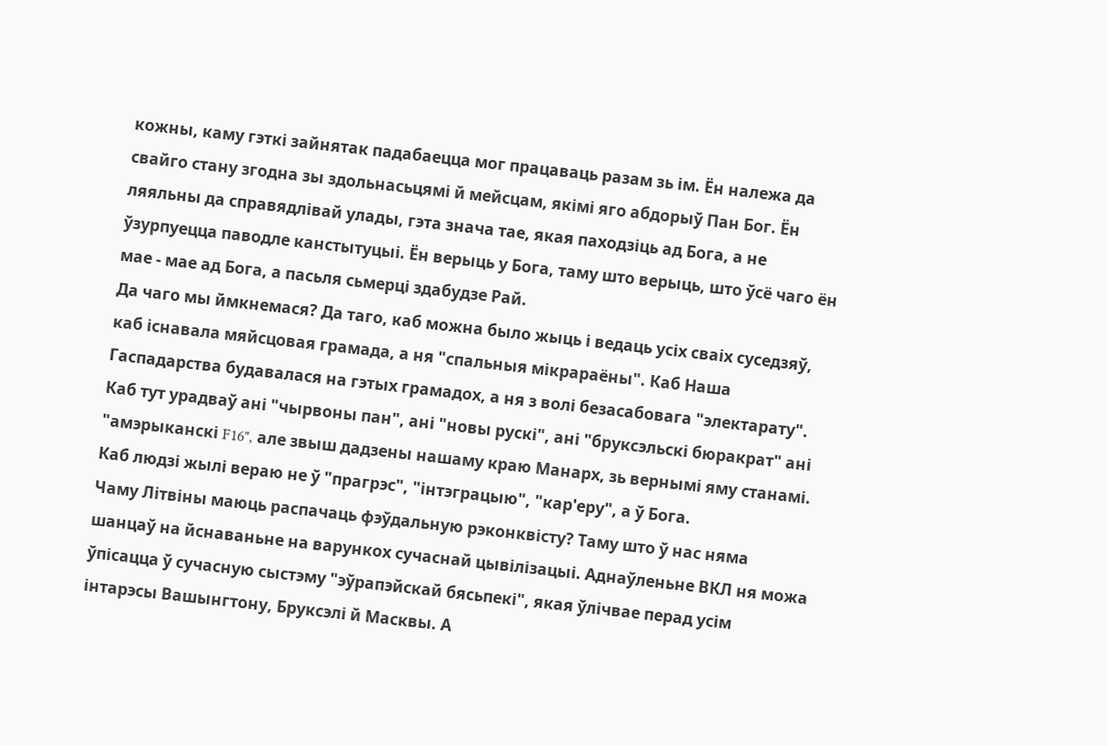кожны, каму гэткі зайнятак падабаецца мог працаваць разам зь ім. Ён належа да свайго стану згодна зы здольнасьцямі й мейсцам, якімі яго абдорыў Пан Бог. Ён ляяльны да справядлівай улады, гэта знача тае, якая паходзіць ад Бога, а не ўзурпуецца паводле канстытуцыі. Ён верыць у Бога, таму што верыць, што ўсё чаго ён мае - мае ад Бога, а пасьля сьмерці здабудзе Рай.
Да чаго мы ймкнемася? Да таго, каб можна было жыць і ведаць усіх сваіх суседзяў, каб існавала мяйсцовая грамада, а ня "спальныя мікрараёны". Каб Наша Гаспадарства будавалася на гэтых грамадох, а ня з волі безасабовага "электарату". Каб тут урадваў ані "чырвоны пан", ані "новы рускі", ані "бруксэльскі бюракрат" ані "амэрыканскі F16", але звыш дадзены нашаму краю Манарх, зь вернымі яму станамі. Каб людзі жылі вераю не ў "прагрэс", "інтэграцыю", "кар'еру", а ў Бога.
Чаму Літвіны маюць распачаць фэўдальную рэконквісту? Таму што ў нас няма шанцаў на йснаваньне на варункох сучаснай цывілізацыі. Аднаўленьне ВКЛ ня можа ўпісацца ў сучасную сыстэму "эўрапэйскай бясьпекі", якая ўлічвае перад усім інтарэсы Вашынгтону, Бруксэлі й Масквы. А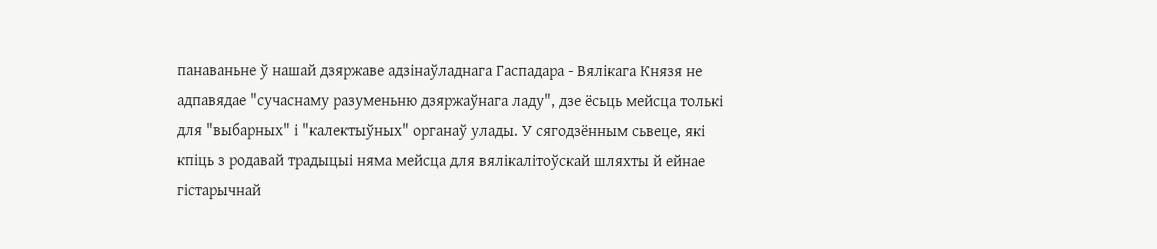панаваньне ў нашай дзяржаве адзінаўладнага Гаспадара - Вялікага Князя не адпавядае "сучаснаму разуменьню дзяржаўнага ладу", дзе ёсьць мейсца толькі для "выбарных" і "калектыўных" органаў улады. У сягодзённым сьвеце, які кпіць з родавай традыцыі няма мейсца для вялікалітоўскай шляхты й ейнае гістарычнай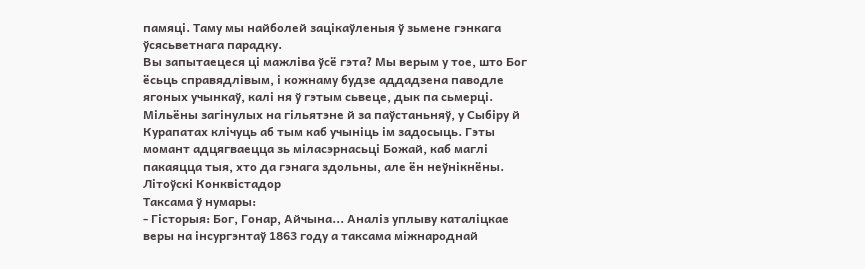памяці. Таму мы найболей зацікаўленыя ў зьмене гэнкага ўсясьветнага парадку.
Вы запытаецеся ці мажліва ўсё гэта? Мы верым у тое, што Бог ёсьць справядлівым, і кожнаму будзе аддадзена паводле ягоных учынкаў, калі ня ў гэтым сьвеце, дык па сьмерці. Мільёны загінулых на гільятэне й за паўстаньняў, у Сыбіру й Курапатах клічуць аб тым каб учыніць ім задосыць. Гэты момант адцягваецца зь міласэрнасьці Божай, каб маглі пакаяцца тыя, хто да гэнага здольны, але ён неўнікнёны.
Літоўскі Конквістадор
Таксама ў нумары:
- Гісторыя: Бог, Гонар, Айчына... Аналіз уплыву каталіцкае веры на інсургэнтаў 1863 году а таксама міжнароднай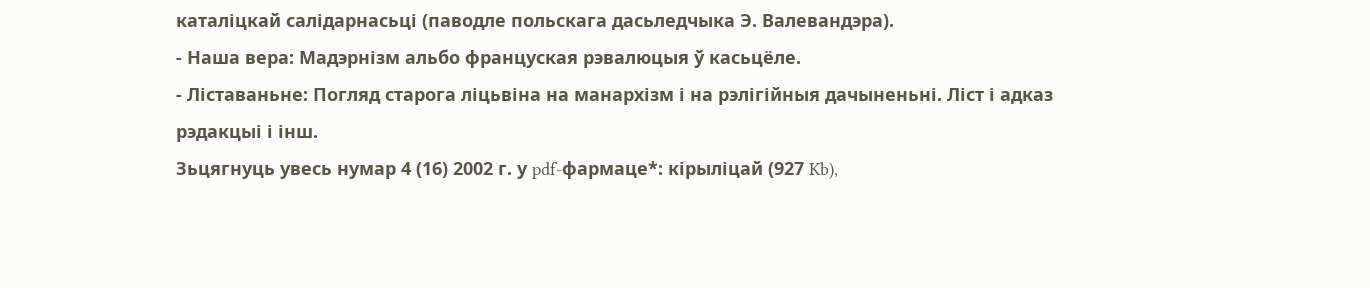каталіцкай салідарнасьці (паводле польскага дасьледчыка Э. Валевандэра).
- Наша вера: Мадэрнізм альбо француская рэвалюцыя ў касьцёле.
- Ліставаньне: Погляд старога ліцьвіна на манархізм і на рэлігійныя дачыненьні. Ліст і адказ рэдакцыі і інш.
Зьцягнуць увесь нумар 4 (16) 2002 г. у pdf-фармаце*: кірыліцай (927 Kb),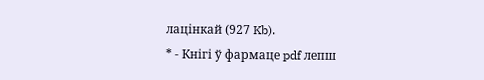лацінкай (927 Kb).
* - Кнігі ў фармаце pdf лепш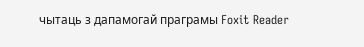чытаць з дапамогай праграмы Foxit Reader